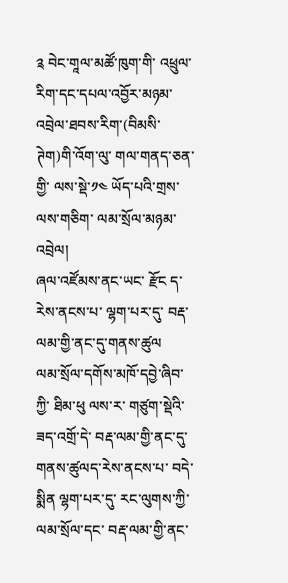༉ བེང་གཱལ་མཚོ་ཁུག་གི་ འཕྲུལ་རིག་དང་དཔལ་འབྱོར་མཉམ་འབྲེལ་ཐབས་རིག་(བིམསི་ཊེག)གི་འོག་ལུ་ གལ་གནད་ཅན་གྱི་ ལས་སྡེ་༡༤ ཡོད་པའི་གྲས་ལས་གཅིག་ ལམ་སྲོལ་མཉམ་འབྲེལ།
ཞལ་འཛོམས་ནང་ཡང་ རྫོང ད་རེས་ནངས་པ་ ལྷག་པར་དུ་ བརྡ་ལམ་གྱི་ནང་དུ་གནས་ཚུལ
ལམ་སྲོལ་དགོས་མཁོ་དབྱེ་ཞིབ་ཀྱི་ ཐིམ་ཕུ ལས་ར་ གཙུག་སྡེའི་ཟད་འགྲོ་དེ་ བརྡ་ལམ་གྱི་ནང་དུ་གནས་ཚུལད་རེས་ནངས་པ་ བདེ་སྨིན ལྷག་པར་དུ་ རང་ལུགས་ཀྱི་ལམ་སྲོལ་དང་ བརྡ་ལམ་གྱི་ནང་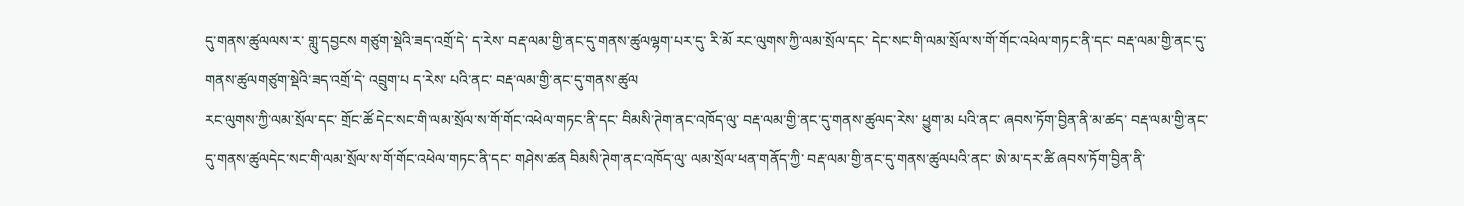དུ་གནས་ཚུལལས་ར་ གླུ་དབྱངས གཙུག་སྡེའི་ཟད་འགྲོ་དེ་ ད་རེས་ བརྡ་ལམ་གྱི་ནང་དུ་གནས་ཚུལལྷག་པར་དུ་ རི་མོ རང་ལུགས་ཀྱི་ལམ་སྲོལ་དང་ དེང་སང་གི་ལམ་སྲོལ་ས་གོ་གོང་འཕེལ་གཏང་ནི་དང་ བརྡ་ལམ་གྱི་ནང་དུ་གནས་ཚུལགཙུག་སྡེའི་ཟད་འགྲོ་དེ་ འབྲུག་པ ད་རེས་ པའི་ནང་ བརྡ་ལམ་གྱི་ནང་དུ་གནས་ཚུལ
རང་ལུགས་ཀྱི་ལམ་སྲོལ་དང་ གྲོང་ཚོ དེང་སང་གི་ལམ་སྲོལ་ས་གོ་གོང་འཕེལ་གཏང་ནི་དང་ བིམསི་ཊེག་ནང་འཁོད་ལུ་ བརྡ་ལམ་གྱི་ནང་དུ་གནས་ཚུལད་རེས་ ཕྱུག་མ པའི་ནང་ ཞབས་ཏོག་བྱིན་ནི་མ་ཚད་ བརྡ་ལམ་གྱི་ནང་དུ་གནས་ཚུལདེང་སང་གི་ལམ་སྲོལ་ས་གོ་གོང་འཕེལ་གཏང་ནི་དང་ གཤེས་ཚན བིམསི་ཊེག་ནང་འཁོད་ལུ་ ལམ་སྲོལ་ཕན་གནོད་ཀྱི་ བརྡ་ལམ་གྱི་ནང་དུ་གནས་ཚུལཔའི་ནང་ ཨེ་མ་དར་ཚི ཞབས་ཏོག་བྱིན་ནི་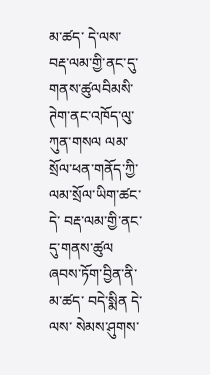མ་ཚད་ དེ་ལས་ བརྡ་ལམ་གྱི་ནང་དུ་གནས་ཚུལབིམསི་ཊེག་ནང་འཁོད་ལུ་ ཀུན་གསལ ལམ་སྲོལ་ཕན་གནོད་ཀྱི་ ལམ་སྲོལ་ཡིག་ཚང་དེ་ བརྡ་ལམ་གྱི་ནང་དུ་གནས་ཚུལ
ཞབས་ཏོག་བྱིན་ནི་མ་ཚད་ བདེ་སྨིན དེ་ལས་ སེམས་ཤུགས་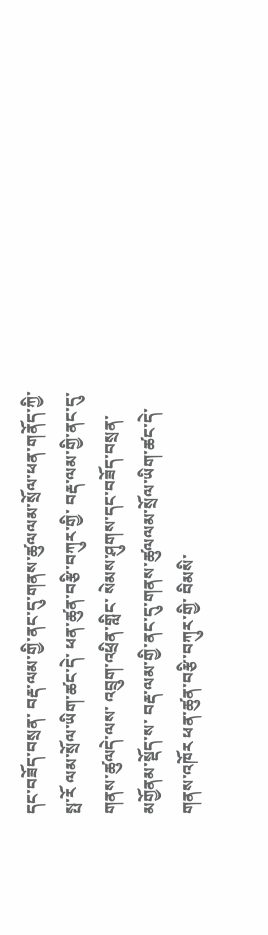དང་བཟོད་བསྲན་ བརྡ་ལམ་གྱི་ནང་དུ་གནས་ཚུལལམ་སྲོལ་ཕན་གནོད་ཀྱི་ སྤ་རོ ལམ་སྲོལ་ཡིག་ཚང་དེ་ ཕན་ཚུན་བརྩི་བཀུར་གྱི་ བརྡ་ལམ་གྱི་ནང་དུ་གནས་ཚུལདེ་ལས་ འབྲུག་འཕྲིན་གླིང་ སེམས་ཤུགས་དང་བཟོད་བསྲན་ མགྱོནམ་སྡོད་ས་ བརྡ་ལམ་གྱི་ནང་དུ་གནས་ཚུལལམ་སྲོལ་ཡིག་ཚང་དེ་ གནས་འཁོར ཕན་ཚུན་བརྩི་བཀུར་གྱི་ བིམསི་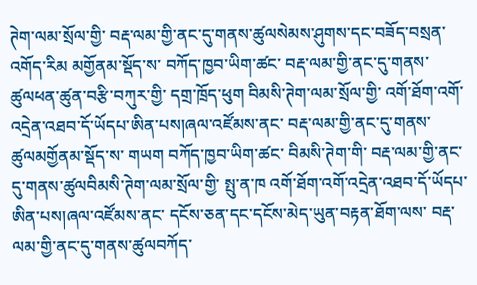ཊེག་ལམ་སྲོལ་གྱི་ བརྡ་ལམ་གྱི་ནང་དུ་གནས་ཚུལསེམས་ཤུགས་དང་བཟོད་བསྲན་ འགོད་རིམ མགྱོནམ་སྡོད་ས་ བཀོད་ཁྱབ་ཡིག་ཚང་ བརྡ་ལམ་གྱི་ནང་དུ་གནས་ཚུལཕན་ཚུན་བརྩི་བཀུར་གྱི་ དགྲ་ཁྲོད་ཕུག བིམསི་ཊེག་ལམ་སྲོལ་གྱི་ འགོ་ཐོག་འགོ་འདྲེན་འཐབ་དོ་ཡོདཔ་ཨིན་པས།ཞལ་འཛོམས་ནང་ བརྡ་ལམ་གྱི་ནང་དུ་གནས་ཚུལམགྱོནམ་སྡོད་ས་ གཡག བཀོད་ཁྱབ་ཡིག་ཚང་ བིམསི་ཊེག་གི་ བརྡ་ལམ་གྱི་ནང་དུ་གནས་ཚུལབིམསི་ཊེག་ལམ་སྲོལ་གྱི་ སྤུ་ན་ཁ འགོ་ཐོག་འགོ་འདྲེན་འཐབ་དོ་ཡོདཔ་ཨིན་པས།ཞལ་འཛོམས་ནང་ དངོས་ཅན་དང་དངོས་མེད་ཡུན་བརྟན་ཐོག་ལས་ བརྡ་ལམ་གྱི་ནང་དུ་གནས་ཚུལབཀོད་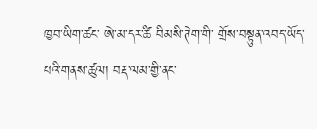ཁྱབ་ཡིག་ཚང་ ཨེ་མ་དར་ཚི བིམསི་ཊེག་གི་ གྲོས་བསྟུན་འབད་ཡོད་པའི་གནས་ཚུལ། བརྡ་ལམ་གྱི་ནང་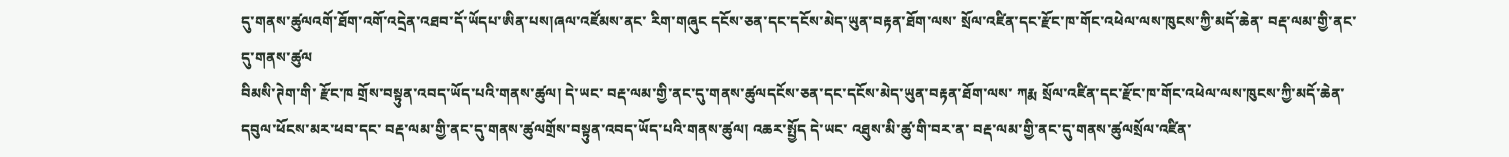དུ་གནས་ཚུལའགོ་ཐོག་འགོ་འདྲེན་འཐབ་དོ་ཡོདཔ་ཨིན་པས།ཞལ་འཛོམས་ནང་ རིག་གཞུང དངོས་ཅན་དང་དངོས་མེད་ཡུན་བརྟན་ཐོག་ལས་ སྲོལ་འཛིན་དང་རྫོང་ཁ་གོང་འཕེལ་ལས་ཁུངས་ཀྱི་མདོ་ཆེན་ བརྡ་ལམ་གྱི་ནང་དུ་གནས་ཚུལ
བིམསི་ཊེག་གི་ རྫོང་ཁ གྲོས་བསྟུན་འབད་ཡོད་པའི་གནས་ཚུལ། དེ་ཡང་ བརྡ་ལམ་གྱི་ནང་དུ་གནས་ཚུལདངོས་ཅན་དང་དངོས་མེད་ཡུན་བརྟན་ཐོག་ལས་ ཀརྨ སྲོལ་འཛིན་དང་རྫོང་ཁ་གོང་འཕེལ་ལས་ཁུངས་ཀྱི་མདོ་ཆེན་ དབུལ་ཕོངས་མར་ཕབ་དང་ བརྡ་ལམ་གྱི་ནང་དུ་གནས་ཚུལགྲོས་བསྟུན་འབད་ཡོད་པའི་གནས་ཚུལ། འཆར་སྤྱོད དེ་ཡང་ འཐུས་མི་ཚུ་གི་བར་ན་ བརྡ་ལམ་གྱི་ནང་དུ་གནས་ཚུལསྲོལ་འཛིན་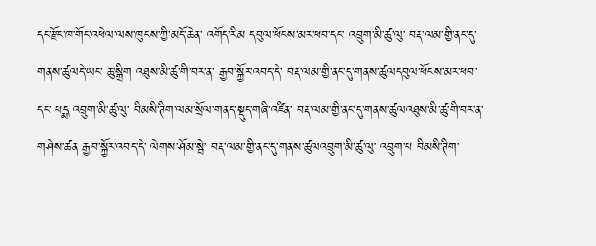དང་རྫོང་ཁ་གོང་འཕེལ་ལས་ཁུངས་ཀྱི་མདོ་ཆེན་ འགོད་རིམ དབུལ་ཕོངས་མར་ཕབ་དང་ འབྲུག་མི་ཚུ་ལུ་ བརྡ་ལམ་གྱི་ནང་དུ་གནས་ཚུལདེ་ཡང་ ཆུ་སྒྲིག འཐུས་མི་ཚུ་གི་བར་ན་ རྒྱབ་སྐྱོར་འབད་དེ་ བརྡ་ལམ་གྱི་ནང་དུ་གནས་ཚུལདབུལ་ཕོངས་མར་ཕབ་དང་ པདྨ འབྲུག་མི་ཚུ་ལུ་ བིམསི་ཊིག་ལམ་སྲོལ་གནད་སྡུད་གཞི་འཛིན་ བརྡ་ལམ་གྱི་ནང་དུ་གནས་ཚུལའཐུས་མི་ཚུ་གི་བར་ན་ གཤེས་ཚན རྒྱབ་སྐྱོར་འབད་དེ་ ལེགས་ཤོམ་སྦེ་ བརྡ་ལམ་གྱི་ནང་དུ་གནས་ཚུལའབྲུག་མི་ཚུ་ལུ་ འབྲུག་པ བིམསི་ཊིག་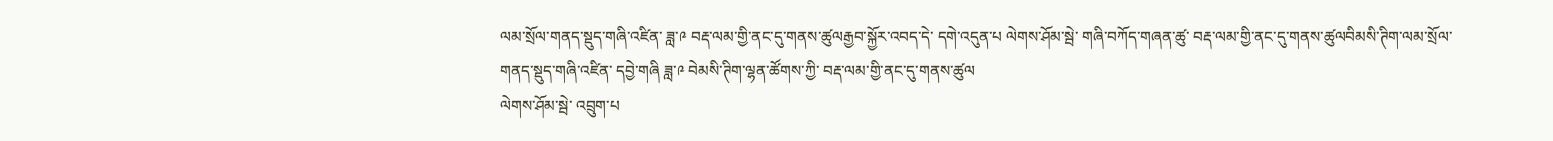ལམ་སྲོལ་གནད་སྡུད་གཞི་འཛིན་ ཟླ་༩ བརྡ་ལམ་གྱི་ནང་དུ་གནས་ཚུལརྒྱབ་སྐྱོར་འབད་དེ་ དགེ་འདུན་པ ལེགས་ཤོམ་སྦེ་ གཞི་བཀོད་གཞན་ཚུ་ བརྡ་ལམ་གྱི་ནང་དུ་གནས་ཚུལབིམསི་ཊིག་ལམ་སྲོལ་གནད་སྡུད་གཞི་འཛིན་ དབྱེ་གཞི ཟླ་༩ བེམསི་ཊིག་ལྷན་ཚོགས་ཀྱི་ བརྡ་ལམ་གྱི་ནང་དུ་གནས་ཚུལ
ལེགས་ཤོམ་སྦེ་ འབྲུག་པ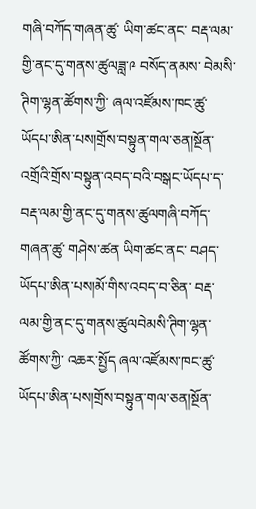གཞི་བཀོད་གཞན་ཚུ་ ཡིག་ཚང་ནང་ བརྡ་ལམ་གྱི་ནང་དུ་གནས་ཚུལཟླ་༩ བསོད་ནམས་ བེམསི་ཊིག་ལྷན་ཚོགས་ཀྱི་ ཞལ་འཛོམས་ཁང་ཚུ་ཡོདཔ་ཨིན་པས།གྲོས་བསྟུན་གལ་ཅན།སྔོན་འགྲོའི་གྲོས་བསྟུན་འབད་བའི་བསྒང་ཡོདཔ་ད་ བརྡ་ལམ་གྱི་ནང་དུ་གནས་ཚུལགཞི་བཀོད་གཞན་ཚུ་ གཤེས་ཚན ཡིག་ཚང་ནང་ བཤད་ཡོདཔ་ཨིན་པས།མོ་གིས་འབད་བ་ཅིན་ བརྡ་ལམ་གྱི་ནང་དུ་གནས་ཚུལབེམསི་ཊིག་ལྷན་ཚོགས་ཀྱི་ འཆར་སྤྱོད ཞལ་འཛོམས་ཁང་ཚུ་ཡོདཔ་ཨིན་པས།གྲོས་བསྟུན་གལ་ཅན།སྔོན་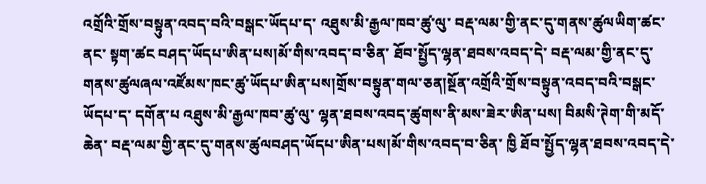འགྲོའི་གྲོས་བསྟུན་འབད་བའི་བསྒང་ཡོདཔ་ད་ འཐུས་མི་རྒྱལ་ཁབ་ཚུ་ལུ་ བརྡ་ལམ་གྱི་ནང་དུ་གནས་ཚུལཡིག་ཚང་ནང་ སྟག་ཚང བཤད་ཡོདཔ་ཨིན་པས།མོ་གིས་འབད་བ་ཅིན་ ཐོབ་སྤྱོད་ལྷན་ཐབས་འབད་དེ་ བརྡ་ལམ་གྱི་ནང་དུ་གནས་ཚུལཞལ་འཛོམས་ཁང་ཚུ་ཡོདཔ་ཨིན་པས།གྲོས་བསྟུན་གལ་ཅན།སྔོན་འགྲོའི་གྲོས་བསྟུན་འབད་བའི་བསྒང་ཡོདཔ་ད་ དགོན་པ འཐུས་མི་རྒྱལ་ཁབ་ཚུ་ལུ་ ལྷན་ཐབས་འབད་ཚུགས་ནི་མས་ཟེར་ཨིན་པས། བིམསི་ཊེག་གི་མདོ་ཆེན་ བརྡ་ལམ་གྱི་ནང་དུ་གནས་ཚུལབཤད་ཡོདཔ་ཨིན་པས།མོ་གིས་འབད་བ་ཅིན་ ཁྱི ཐོབ་སྤྱོད་ལྷན་ཐབས་འབད་དེ་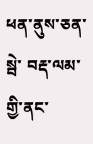ཕན་ནུས་ཅན་སྦེ་ བརྡ་ལམ་གྱི་ནང་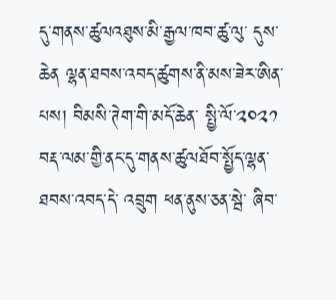དུ་གནས་ཚུལའཐུས་མི་རྒྱལ་ཁབ་ཚུ་ལུ་ དུས་ཆེན ལྷན་ཐབས་འབད་ཚུགས་ནི་མས་ཟེར་ཨིན་པས། བིམསི་ཊེག་གི་མདོ་ཆེན་ སྤྱི་ལོ་༢༠༢༡ བརྡ་ལམ་གྱི་ནང་དུ་གནས་ཚུལཐོབ་སྤྱོད་ལྷན་ཐབས་འབད་དེ་ འབྲུག ཕན་ནུས་ཅན་སྦེ་ ཞིབ་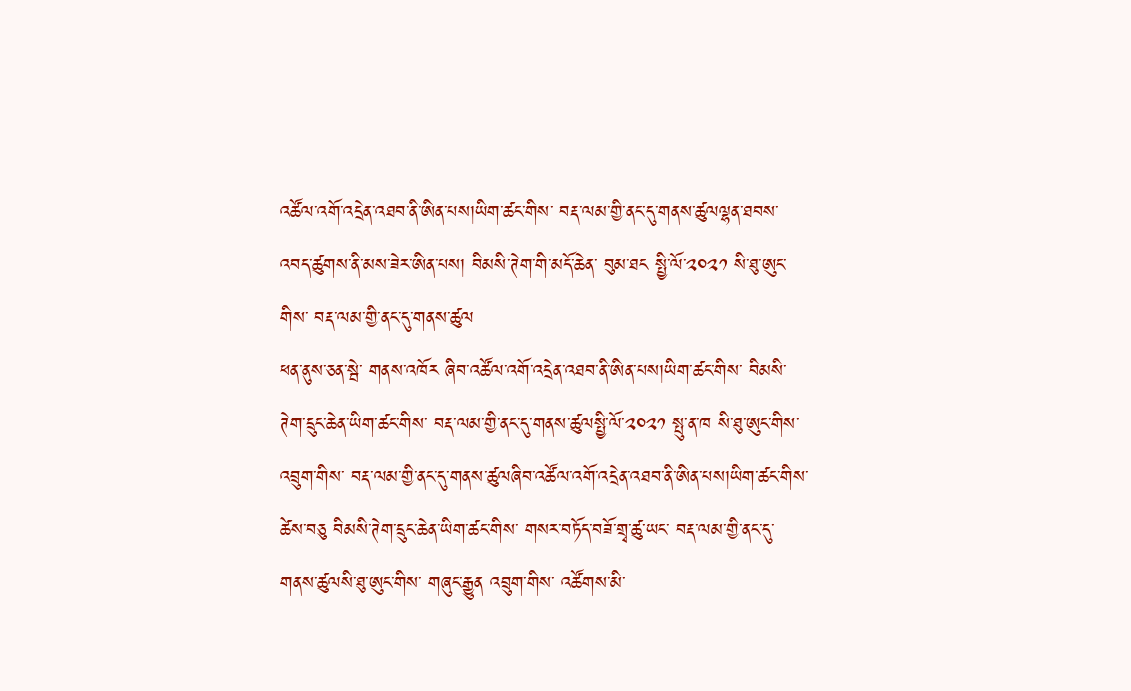འཚོལ་འགོ་འདྲེན་འཐབ་ནི་ཨིན་པས།ཡིག་ཚང་གིས་ བརྡ་ལམ་གྱི་ནང་དུ་གནས་ཚུལལྷན་ཐབས་འབད་ཚུགས་ནི་མས་ཟེར་ཨིན་པས། བིམསི་ཊེག་གི་མདོ་ཆེན་ བུམ་ཐང སྤྱི་ལོ་༢༠༢༡ སི་ཐུ་ཨུང་གིས་ བརྡ་ལམ་གྱི་ནང་དུ་གནས་ཚུལ
ཕན་ནུས་ཅན་སྦེ་ གནས་འཁོར ཞིབ་འཚོལ་འགོ་འདྲེན་འཐབ་ནི་ཨིན་པས།ཡིག་ཚང་གིས་ བིམསི་ཊེག་དྲུང་ཆེན་ཡིག་ཚང་གིས་ བརྡ་ལམ་གྱི་ནང་དུ་གནས་ཚུལསྤྱི་ལོ་༢༠༢༡ སྤུ་ན་ཁ སི་ཐུ་ཨུང་གིས་ འབྲུག་གིས་ བརྡ་ལམ་གྱི་ནང་དུ་གནས་ཚུལཞིབ་འཚོལ་འགོ་འདྲེན་འཐབ་ནི་ཨིན་པས།ཡིག་ཚང་གིས་ ཚེས་བཅུ བིམསི་ཊེག་དྲུང་ཆེན་ཡིག་ཚང་གིས་ གསར་བཏོད་བཟོ་གྲྭ་ཚུ་ཡང་ བརྡ་ལམ་གྱི་ནང་དུ་གནས་ཚུལསི་ཐུ་ཨུང་གིས་ གཞུང་རྒྱུན འབྲུག་གིས་ འཚོགས་མི་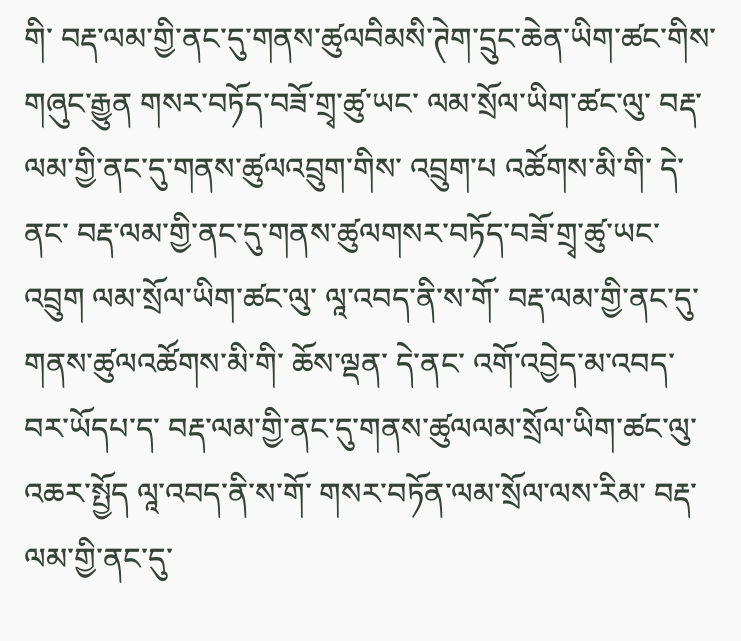གི་ བརྡ་ལམ་གྱི་ནང་དུ་གནས་ཚུལབིམསི་ཊེག་དྲུང་ཆེན་ཡིག་ཚང་གིས་ གཞུང་རྒྱུན གསར་བཏོད་བཟོ་གྲྭ་ཚུ་ཡང་ ལམ་སྲོལ་ཡིག་ཚང་ལུ་ བརྡ་ལམ་གྱི་ནང་དུ་གནས་ཚུལའབྲུག་གིས་ འབྲུག་པ འཚོགས་མི་གི་ དེ་ནང་ བརྡ་ལམ་གྱི་ནང་དུ་གནས་ཚུལགསར་བཏོད་བཟོ་གྲྭ་ཚུ་ཡང་ འབྲུག ལམ་སྲོལ་ཡིག་ཚང་ལུ་ ལཱ་འབད་ནི་ས་གོ་ བརྡ་ལམ་གྱི་ནང་དུ་གནས་ཚུལའཚོགས་མི་གི་ ཆོས་ལྡན་ དེ་ནང་ འགོ་འབྱེད་མ་འབད་བར་ཡོདཔ་ད་ བརྡ་ལམ་གྱི་ནང་དུ་གནས་ཚུལལམ་སྲོལ་ཡིག་ཚང་ལུ་ འཆར་སྤྱོད ལཱ་འབད་ནི་ས་གོ་ གསར་བཏོན་ལམ་སྲོལ་ལས་རིམ་ བརྡ་ལམ་གྱི་ནང་དུ་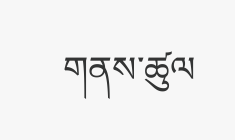གནས་ཚུལ